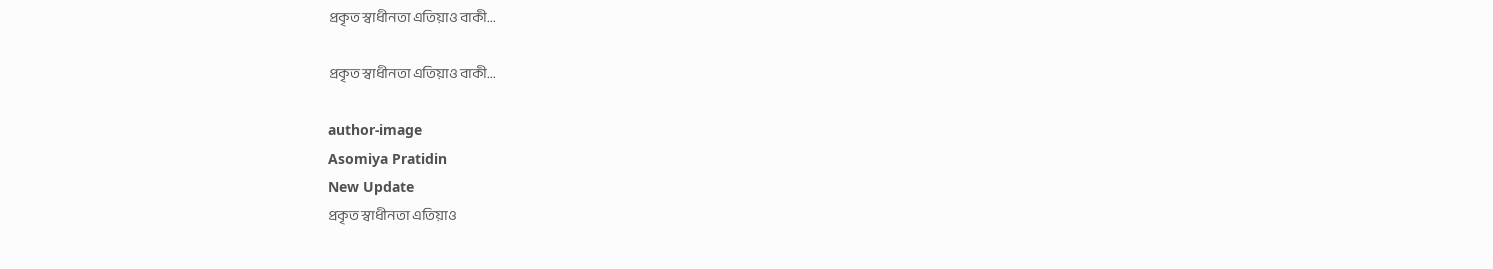প্ৰকৃত স্বাধীনতা এতিয়াও বাকী...

প্ৰকৃত স্বাধীনতা এতিয়াও বাকী...

author-image
Asomiya Pratidin
New Update
প্ৰকৃত স্বাধীনতা এতিয়াও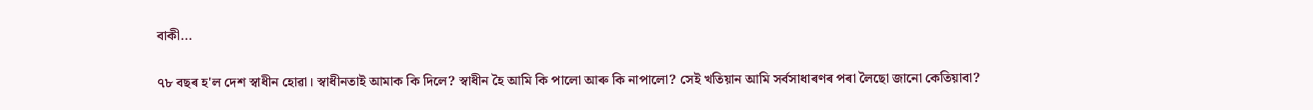বাকী...

৭৮ বছৰ হ'ল দেশ স্বাধীন হোৱা। স্বাধীনতাই আমাক কি দিলে? স্বাধীন হৈ আমি কি পালো আৰু কি নাপালো? সেই খতিয়ান আমি সৰ্বসাধাৰণৰ পৰা লৈছো জানো কেতিয়াবা?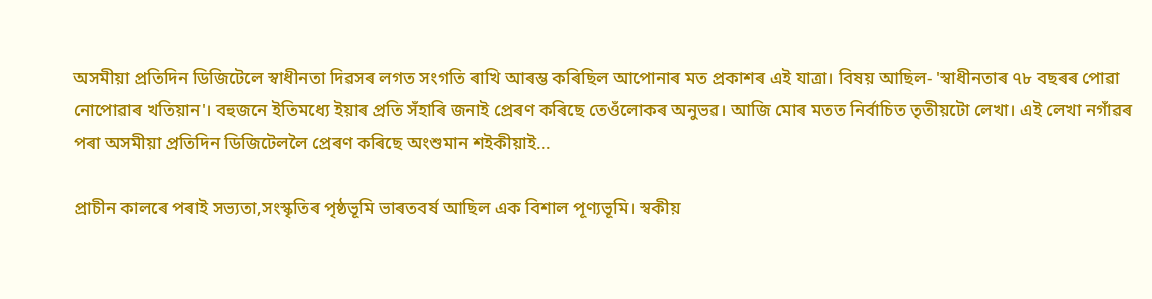অসমীয়া প্ৰতিদিন ডিজিটেলে স্বাধীনতা দিৱসৰ লগত সংগতি ৰাখি আৰম্ভ কৰিছিল আপোনাৰ মত প্ৰকাশৰ এই যাত্ৰা। বিষয় আছিল- 'স্বাধীনতাৰ ৭৮ বছৰৰ পোৱা নোপোৱাৰ খতিয়ান'। বহুজনে ইতিমধ্যে ইয়াৰ প্ৰতি সঁহাৰি জনাই প্ৰেৰণ কৰিছে তেওঁলোকৰ অনুভৱ। আজি মোৰ মতত নিৰ্বাচিত তৃতীয়টো লেখা। এই লেখা নগাঁৱৰ পৰা অসমীয়া প্ৰতিদিন ডিজিটেললৈ প্ৰেৰণ কৰিছে অংশুমান শইকীয়াই...

প্ৰাচীন কালৰে পৰাই সভ্যতা,সংস্কৃতিৰ পৃষ্ঠভূমি ভাৰতবৰ্ষ আছিল এক বিশাল পূণ্যভূমি। স্বকীয়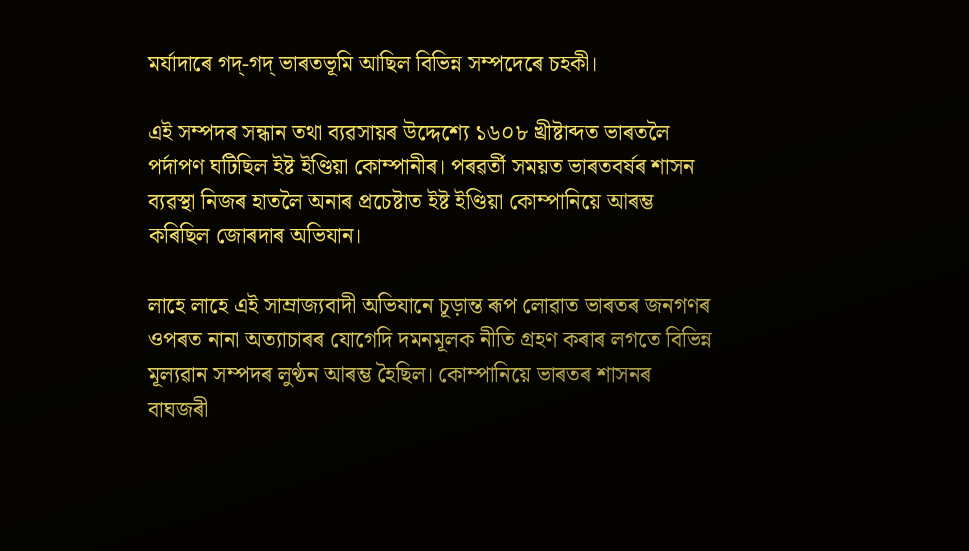মৰ্যাদাৰে গদ্-গদ্ ভাৰতভূমি আছিল বিভিন্ন সম্পদেৰে চহকী।

এই সম্পদৰ সন্ধান তথা ব্যৱসায়ৰ উদ্দেশ্যে ১৬০৮ খ্ৰীষ্টাব্দত ভাৰতলৈ পৰ্দাপণ ঘটিছিল ইষ্ট ইণ্ডিয়া কোম্পানীৰ। পৰৱৰ্তী সময়ত ভাৰতবৰ্ষৰ শাসন ব্যৱস্থা নিজৰ হাতলৈ অনাৰ প্ৰচেষ্টাত ইষ্ট ইণ্ডিয়া কোম্পানিয়ে আৰম্ভ কৰিছিল জোৰদাৰ অভিযান।

লাহে লাহে এই সাম্রাজ্যবাদী অভিযানে চূড়ান্ত ৰূপ লোৱাত ভাৰতৰ জনগণৰ ওপৰত নানা অত্যাচাৰৰ যোগেদি দমনমূলক নীতি গ্রহণ কৰাৰ লগতে বিভিন্ন মূল্যৱান সম্পদৰ লুণ্ঠন আৰম্ভ হৈছিল। কোম্পানিয়ে ভাৰতৰ শাসনৰ বাঘজৰী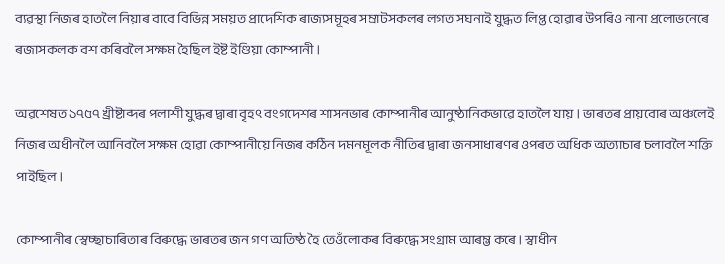ব্যৱস্থা নিজৰ হাতলৈ নিয়াৰ বাবে বিভিন্ন সময়ত প্ৰাদেশিক ৰাজ্যসমূহৰ সম্ৰাটসকলৰ লগত সঘনাই যুদ্ধত লিপ্ত হোৱাৰ উপৰিও নানা প্ৰলোভনেৰে ৰজাসকলক বশ কৰিবলৈ সক্ষম হৈছিল ইষ্ট ইণ্ডিয়া কোম্পানী।

অৱশেষত ১৭৫৭ খ্ৰীষ্টাব্দৰ পলাশী যুদ্ধৰ দ্বাৰা বৃহৎ বংগদেশৰ শাসনভাৰ কোম্পানীৰ আনুষ্ঠানিকভাৱে হাতলৈ যায়। ভাৰতৰ প্ৰায়বোৰ অঞ্চলেই নিজৰ অধীনলৈ আনিবলৈ সক্ষম হোৱা কোম্পানীয়ে নিজৰ কঠিন দমনমূলক নীতিৰ দ্বাৰা জনসাধাৰণৰ ওপৰত অধিক অত্যাচাৰ চলাবলৈ শক্তি পাইছিল।

কোম্পানীৰ স্বেচ্ছাচাৰিতাৰ বিৰুদ্ধে ভাৰতৰ জন গণ অতিষ্ঠ হৈ তেওঁলোকৰ বিৰুদ্ধে সংগ্ৰাম আৰম্ভ কৰে। স্বাধীন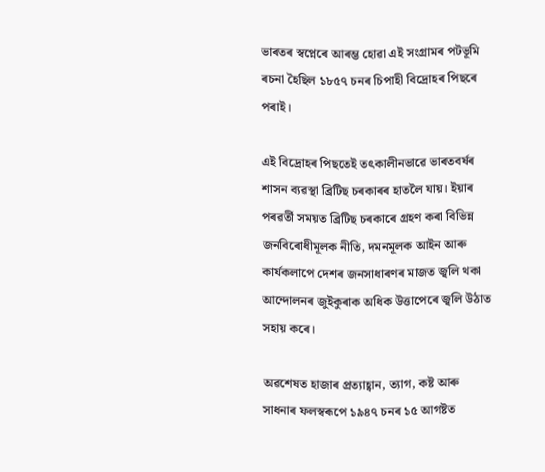ভাৰতৰ স্বপ্নেৰে আৰম্ভ হোৱা এই সংগ্রামৰ পটভূমি ৰচনা হৈছিল ১৮৫৭ চনৰ চিপাহী বিদ্ৰোহৰ পিছৰে পৰাই।

এই বিদ্ৰোহৰ পিছতেই তৎকালীনভাৱে ভাৰতবৰ্ষৰ শাসন ব্যৱস্থা ব্ৰিটিছ চৰকাৰৰ হাতলৈ যায়। ইয়াৰ পৰৱৰ্তী সময়ত ব্ৰিটিছ চৰকাৰে গ্ৰহণ কৰা বিভিন্ন জনবিৰোধীমূলক নীতি, দমনমূলক আইন আৰু কাৰ্যকলাপে দেশৰ জনসাধাৰণৰ মাজত জ্বলি থকা আন্দোলনৰ জুইকুৰাক অধিক উত্তাপেৰে জ্বলি উঠাত সহায় কৰে।

অৱশেষত হাজাৰ প্ৰত্যাহ্বান, ত্যাগ, কষ্ট আৰু সাধনাৰ ফলস্বৰূপে ১৯৪৭ চনৰ ১৫ আগষ্টত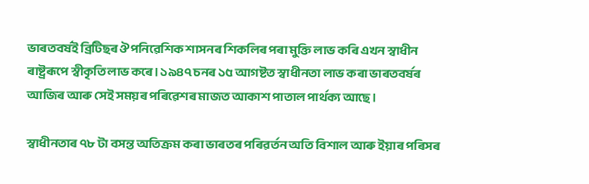ভাৰতবৰ্ষই ব্ৰিটিছৰ ঔপনিৱেশিক শাসনৰ শিকলিৰ পৰা মুক্তি লাভ কৰি এখন স্বাধীন ৰাষ্ট্ৰৰূপে স্বীকৃতি লাভ কৰে। ১৯৪৭ চনৰ ১৫ আগষ্টত স্বাধীনতা লাভ কৰা ভাৰতবৰ্ষৰ আজিৰ আৰু সেই সময়ৰ পৰিৱেশৰ মাজত আকাশ পাতাল পাৰ্থক্য আছে।

স্বাধীনতাৰ ৭৮ টা বসন্ত অতিক্রম কৰা ভাৰতৰ পৰিৱৰ্তন অতি বিশাল আৰু ইয়াৰ পৰিসৰ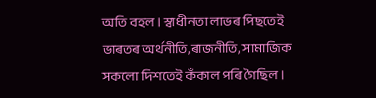অতি বহল। স্বাধীনতা লাভৰ পিছতেই ভাৰতৰ অৰ্থনীতি,ৰাজনীতি, সামাজিক সকলো দিশতেই কঁকাল পৰি গৈছিল।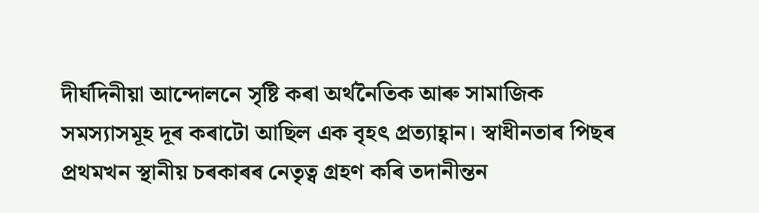দীৰ্ঘদিনীয়া আন্দোলনে সৃষ্টি কৰা অৰ্থনৈতিক আৰু সামাজিক সমস্যাসমূহ দূৰ কৰাটো আছিল এক বৃহৎ প্ৰত্যাহ্বান। স্বাধীনতাৰ পিছৰ প্ৰথমখন স্থানীয় চৰকাৰৰ নেতৃত্ব গ্ৰহণ কৰি তদানীন্তন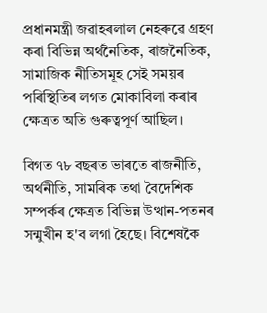প্ৰধানমন্ত্ৰী জৱাহৰলাল নেহৰুৱে গ্ৰহণ কৰা বিভিন্ন অৰ্থনৈতিক, ৰাজনৈতিক, সামাজিক নীতিসমূহ সেই সময়ৰ পৰিস্থিতিৰ লগত মোকাবিলা কৰাৰ ক্ষেত্রত অতি গুৰুত্বপূৰ্ণ আছিল।

বিগত ৭৮ বছৰত ভাৰতে ৰাজনীতি, অৰ্থনীতি, সামৰিক তথা বৈদেশিক সম্পৰ্কৰ ক্ষেত্রত বিভিন্ন উত্থান-পতনৰ সন্মুখীন হ'ব লগা হৈছে। বিশেষকৈ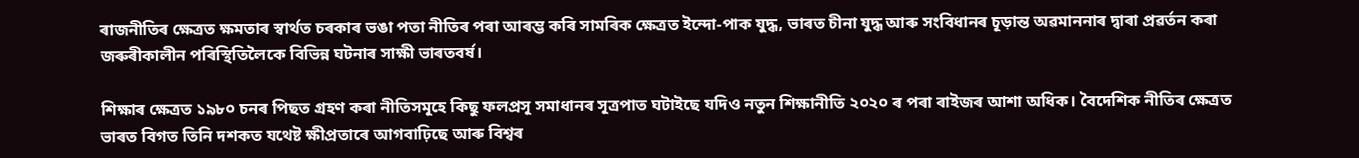ৰাজনীতিৰ ক্ষেত্রত ক্ষমতাৰ স্বাৰ্থত চৰকাৰ ভঙা পতা নীতিৰ পৰা আৰম্ভ কৰি সামৰিক ক্ষেত্রত ইন্দো-পাক যুদ্ধ, ভাৰত চীনা যুদ্ধ আৰু সংবিধানৰ চূড়ান্ত অৱমাননাৰ দ্বাৰা প্ৰৱৰ্তন কৰা জৰুৰীকালীন পৰিস্থিতিলৈকে বিভিন্ন ঘটনাৰ সাক্ষী ভাৰতবৰ্ষ।

শিক্ষাৰ ক্ষেত্রত ১৯৮০ চনৰ পিছত গ্ৰহণ কৰা নীতিসমূহে কিছু ফলপ্রসূ সমাধানৰ সূত্রপাত ঘটাইছে যদিও নতুন শিক্ষানীতি ২০২০ ৰ পৰা ৰাইজৰ আশা অধিক। বৈদেশিক নীতিৰ ক্ষেত্রত ভাৰত বিগত তিনি দশকত যথেষ্ট ক্ষীপ্ৰতাৰে আগবাঢ়িছে আৰু বিশ্বৰ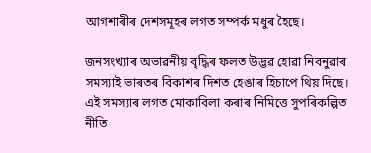আগশাৰীৰ দেশসমূহৰ লগত সম্পর্ক মধুৰ হৈছে।

জনসংখ্যাৰ অভাৱনীয় বৃদ্ধিৰ ফলত উদ্ভৱ হোৱা নিবনুৱাৰ সমস্যাই ভাৰতৰ বিকাশৰ দিশত হেঙাৰ হিচাপে থিয় দিছে। এই সমস্যাৰ লগত মোকাবিলা কৰাৰ নিমিত্তে সুপৰিকল্পিত নীতি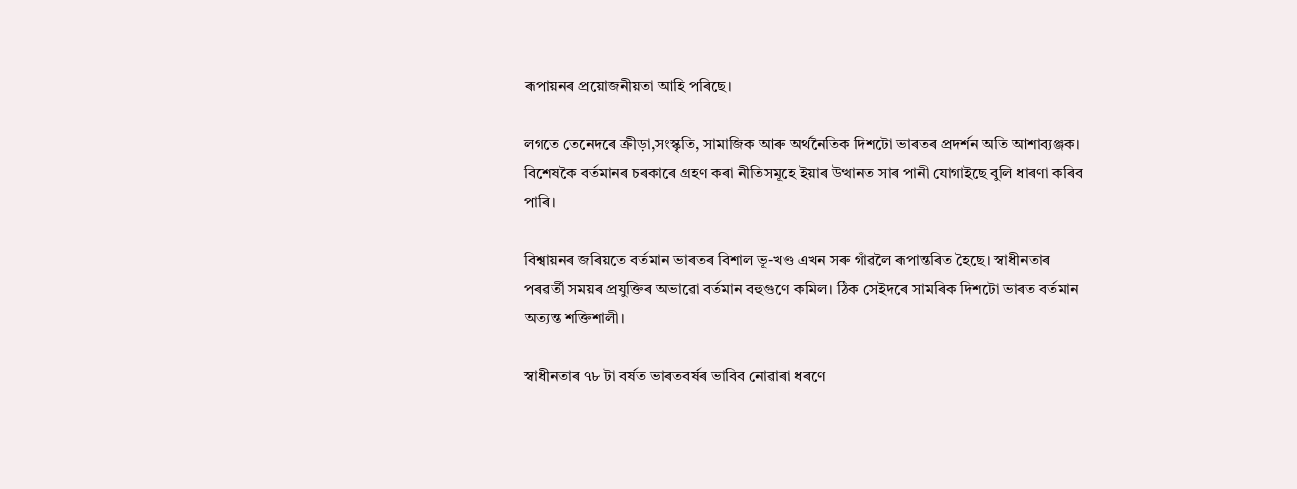ৰূপায়নৰ প্ৰয়োজনীয়তা আহি পৰিছে।

লগতে তেনেদৰে ক্ৰীড়া,সংস্কৃতি, সামাজিক আৰু অৰ্থনৈতিক দিশটো ভাৰতৰ প্ৰদৰ্শন অতি আশাব্যঞ্জক। বিশেষকৈ বৰ্তমানৰ চৰকাৰে গ্ৰহণ কৰা নীতিসমূহে ইয়াৰ উত্থানত সাৰ পানী যোগাইছে বুলি ধাৰণা কৰিব পাৰি।

বিশ্বায়নৰ জৰিয়তে বৰ্তমান ভাৰতৰ বিশাল ভূ-খণ্ড এখন সৰু গাঁৱলৈ ৰূপান্তৰিত হৈছে। স্বাধীনতাৰ পৰৱৰ্তী সময়ৰ প্ৰযুক্তিৰ অভাৱো বৰ্তমান বহুগুণে কমিল। ঠিক সেইদৰে সামৰিক দিশটো ভাৰত বৰ্তমান অত্যন্ত শক্তিশালী।

স্বাধীনতাৰ ৭৮ টা বৰ্ষত ভাৰতবৰ্ষৰ ভাবিব নোৱাৰা ধৰণে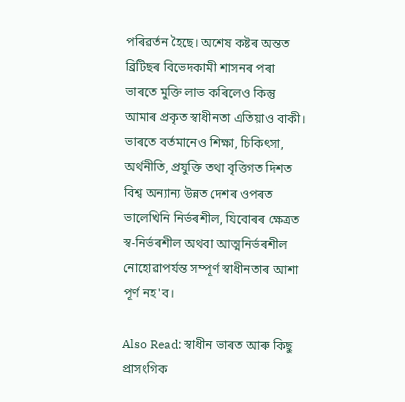পৰিৱৰ্তন হৈছে। অশেষ কষ্টৰ অন্তত ব্ৰিটিছৰ বিভেদকামী শাসনৰ পৰা ভাৰতে মুক্তি লাভ কৰিলেও কিন্তু আমাৰ প্ৰকৃত স্বাধীনতা এতিয়াও বাকী। ভাৰতে বৰ্তমানেও শিক্ষা, চিকিৎসা, অৰ্থনীতি, প্ৰযুক্তি তথা বৃত্তিগত দিশত বিশ্ব অন্যান্য উন্নত দেশৰ ওপৰত ভালেখিনি নিৰ্ভৰশীল, যিবোৰৰ ক্ষেত্রত স্ব-নিৰ্ভৰশীল অথবা আত্মনিৰ্ভৰশীল নোহোৱাপৰ্যন্ত সম্পূর্ণ স্বাধীনতাৰ আশা পূৰ্ণ নহ'ব।

Also Read: স্বাধীন ভাৰত আৰু কিছু প্ৰাসংগিক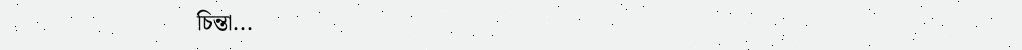চিন্তা...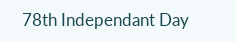78th Independant Day